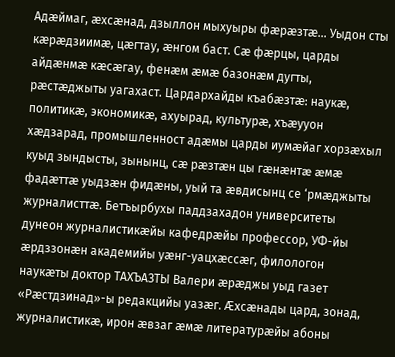Адæймаг, æхсæнад, дзыллон мыхуыры фæрæзтæ… Уыдон сты кæрæдзиимæ, цæгтау, æнгом баст. Сæ фæрцы, царды айдæнмæ кæсæгау, фенæм æмæ базонæм дугты, рæстæджыты уагахаст. Цардархайды къабæзтæ: наукæ, политикæ, экономикæ, ахуырад, культурæ, хъæууон хæдзарад, промышленност адæмы царды иумæйаг хорзæхыл куыд зындысты, зынынц, сæ рæзтæн цы гæнæнтæ æмæ фадæттæ уыдзæн фидæны, уый та æвдисынц се ‘рмæджыты журналисттæ. Бетъырбухы паддзахадон университеты дунеон журналистикæйы кафедрæйы профессор, УФ-йы æрдззонæн академийы уæнг-уацхæссæг, филологон наукæты доктор ТАХЪАЗТЫ Валери æрæджы уыд газет «Рæстдзинад»-ы редакцийы уазæг. Æхсæнады цард, зонад, журналистикæ, ирон æвзаг æмæ литературæйы абоны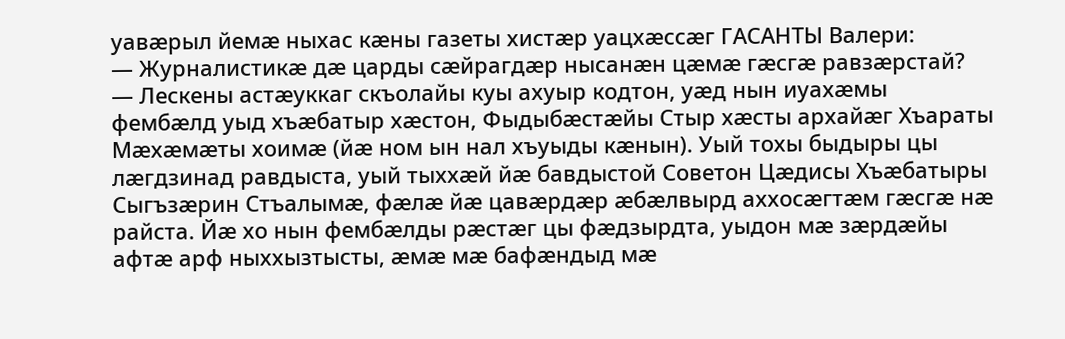уавæрыл йемæ ныхас кæны газеты хистæр уацхæссæг ГАСАНТЫ Валери:
— Журналистикæ дæ царды сæйрагдæр нысанæн цæмæ гæсгæ равзæрстай?
— Лескены астæуккаг скъолайы куы ахуыр кодтон, уæд нын иуахæмы фембæлд уыд хъæбатыр хæстон, Фыдыбæстæйы Стыр хæсты архайæг Хъараты Мæхæмæты хоимæ (йæ ном ын нал хъуыды кæнын). Уый тохы быдыры цы лæгдзинад равдыста, уый тыххæй йæ бавдыстой Советон Цæдисы Хъæбатыры Сыгъзæрин Стъалымæ, фæлæ йæ цавæрдæр æбæлвырд аххосæгтæм гæсгæ нæ райста. Йæ хо нын фембæлды рæстæг цы фæдзырдта, уыдон мæ зæрдæйы афтæ арф ныххызтысты, æмæ мæ бафæндыд мæ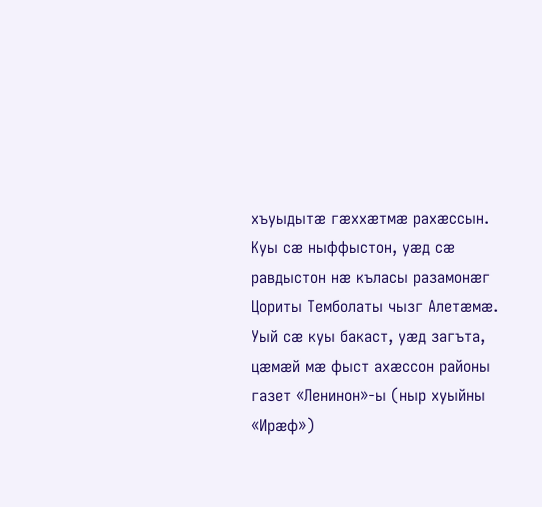хъуыдытæ гæххæтмæ рахæссын. Куы сæ ныффыстон, уæд сæ равдыстон нæ къласы разамонæг Цориты Темболаты чызг Алетæмæ. Уый сæ куы бакаст, уæд загъта, цæмæй мæ фыст ахæссон районы газет «Ленинон»-ы (ныр хуыйны «Ирæф»)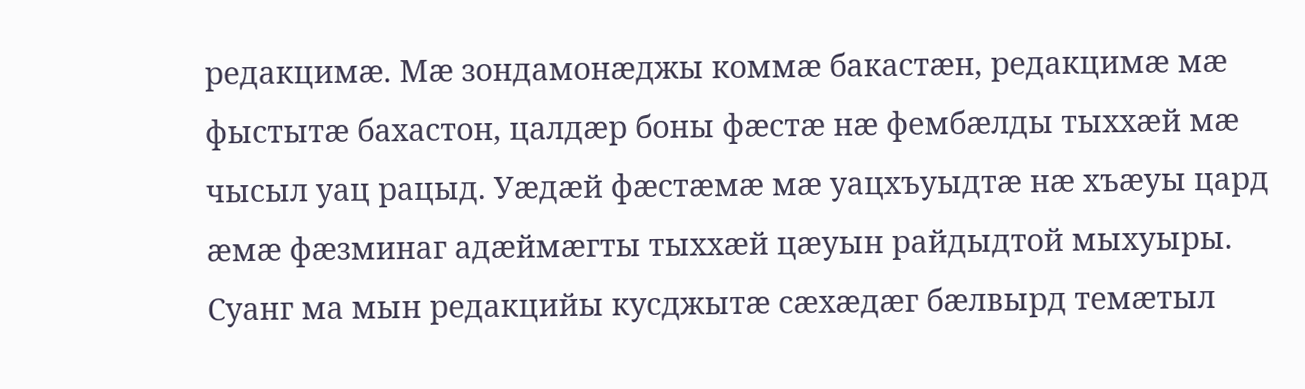редакцимæ. Мæ зондамонæджы коммæ бакастæн, редакцимæ мæ фыстытæ бахастон, цалдæр боны фæстæ нæ фембæлды тыххæй мæ чысыл уац рацыд. Уæдæй фæстæмæ мæ уацхъуыдтæ нæ хъæуы цард æмæ фæзминаг адæймæгты тыххæй цæуын райдыдтой мыхуыры. Суанг ма мын редакцийы кусджытæ сæхæдæг бæлвырд темæтыл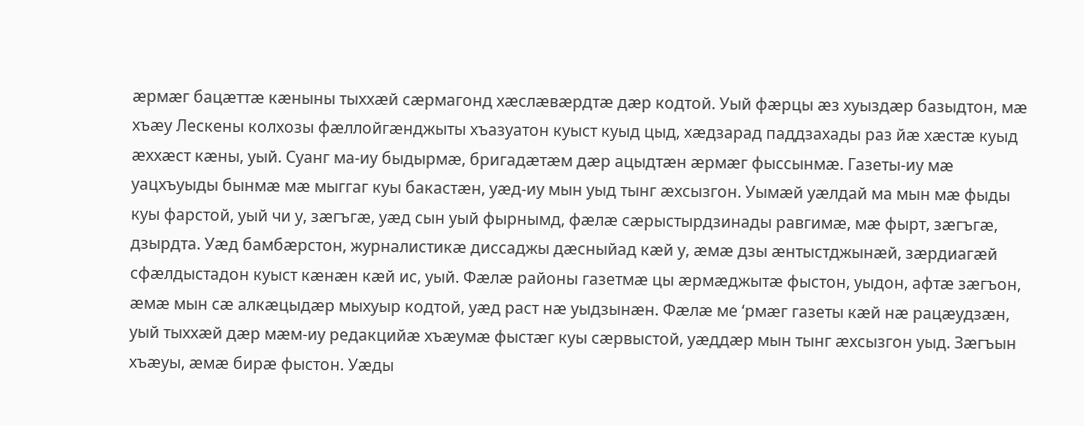æрмæг бацæттæ кæныны тыххæй сæрмагонд хæслæвæрдтæ дæр кодтой. Уый фæрцы æз хуыздæр базыдтон, мæ хъæу Лескены колхозы фæллойгæнджыты хъазуатон куыст куыд цыд, хæдзарад паддзахады раз йæ хæстæ куыд æххæст кæны, уый. Суанг ма-иу быдырмæ, бригадæтæм дæр ацыдтæн æрмæг фыссынмæ. Газеты-иу мæ уацхъуыды бынмæ мæ мыггаг куы бакастæн, уæд-иу мын уыд тынг æхсызгон. Уымæй уæлдай ма мын мæ фыды куы фарстой, уый чи у, зæгъгæ, уæд сын уый фырнымд, фæлæ сæрыстырдзинады равгимæ, мæ фырт, зæгъгæ, дзырдта. Уæд бамбæрстон, журналистикæ диссаджы дæсныйад кæй у, æмæ дзы æнтыстджынæй, зæрдиагæй сфæлдыстадон куыст кæнæн кæй ис, уый. Фæлæ районы газетмæ цы æрмæджытæ фыстон, уыдон, афтæ зæгъон, æмæ мын сæ алкæцыдæр мыхуыр кодтой, уæд раст нæ уыдзынæн. Фæлæ ме ‘рмæг газеты кæй нæ рацæудзæн, уый тыххæй дæр мæм-иу редакцийæ хъæумæ фыстæг куы сæрвыстой, уæддæр мын тынг æхсызгон уыд. Зæгъын хъæуы, æмæ бирæ фыстон. Уæды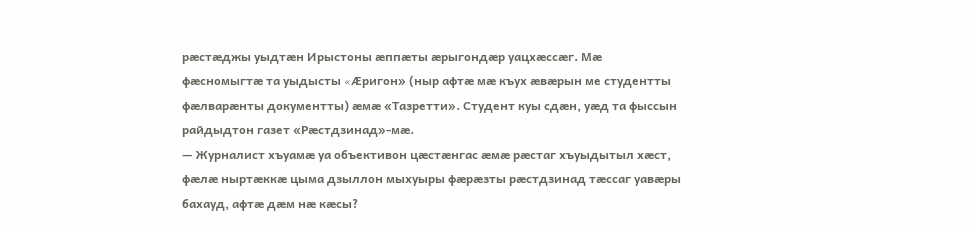рæстæджы уыдтæн Ирыстоны æппæты æрыгондæр уацхæссæг. Мæ фæсномыгтæ та уыдысты «Æригон» (ныр афтæ мæ къух æвæрын ме студентты фæлварæнты документты) æмæ «Тазретти». Студент куы сдæн, уæд та фыссын райдыдтон газет «Рæстдзинад»-мæ.
— Журналист хъуамæ уа объективон цæстæнгас æмæ рæстаг хъуыдытыл хæст, фæлæ ныртæккæ цыма дзыллон мыхуыры фæрæзты рæстдзинад тæссаг уавæры бахауд, афтæ дæм нæ кæсы?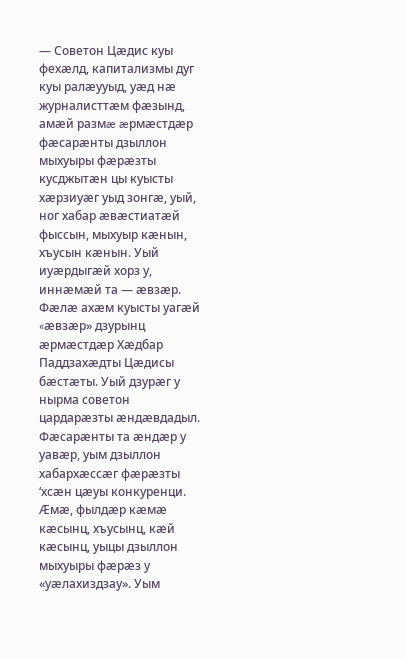— Советон Цæдис куы фехæлд, капитализмы дуг куы ралæууыд, уæд нæ журналисттæм фæзынд, амæй размæ æрмæстдæр фæсарæнты дзыллон мыхуыры фæрæзты кусджытæн цы куысты хæрзиуæг уыд зонгæ, уый, ног хабар æвæстиатæй фыссын, мыхуыр кæнын, хъусын кæнын. Уый иуæрдыгæй хорз у, иннæмæй та — æвзæр. Фæлæ ахæм куысты уагæй «æвзæр» дзурынц æрмæстдæр Хæдбар Паддзахæдты Цæдисы бæстæты. Уый дзурæг у нырма советон цардарæзты æндæвдадыл.
Фæсарæнты та æндæр у уавæр, уым дзыллон хабархæссæг фæрæзты ‘хсæн цæуы конкуренци. Æмæ, фылдæр кæмæ кæсынц, хъусынц, кæй кæсынц, уыцы дзыллон мыхуыры фæрæз у «уæлахиздзау». Уым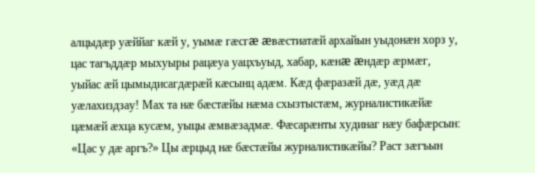алцыдæр уæййаг кæй у, уымæ гæсгæ æвæстиатæй архайын уыдонæн хорз у, цас тагъддæр мыхуыры рацæуа уацхъуыд, хабар, кæнæ æндæр æрмæг, уыйас æй цымыдисагдæрæй кæсынц адæм. Кæд фæразæй дæ, уæд дæ уæлахиздзау! Мах та нæ бæстæйы нæма схызтыстæм, журналистикæйæ цæмæй æхца кусæм, уыцы æмвæзадмæ. Фæсарæнты худинаг нæу бафæрсын: «Цас у дæ аргъ?» Цы æрцыд нæ бæстæйы журналистикæйы? Раст зæгъын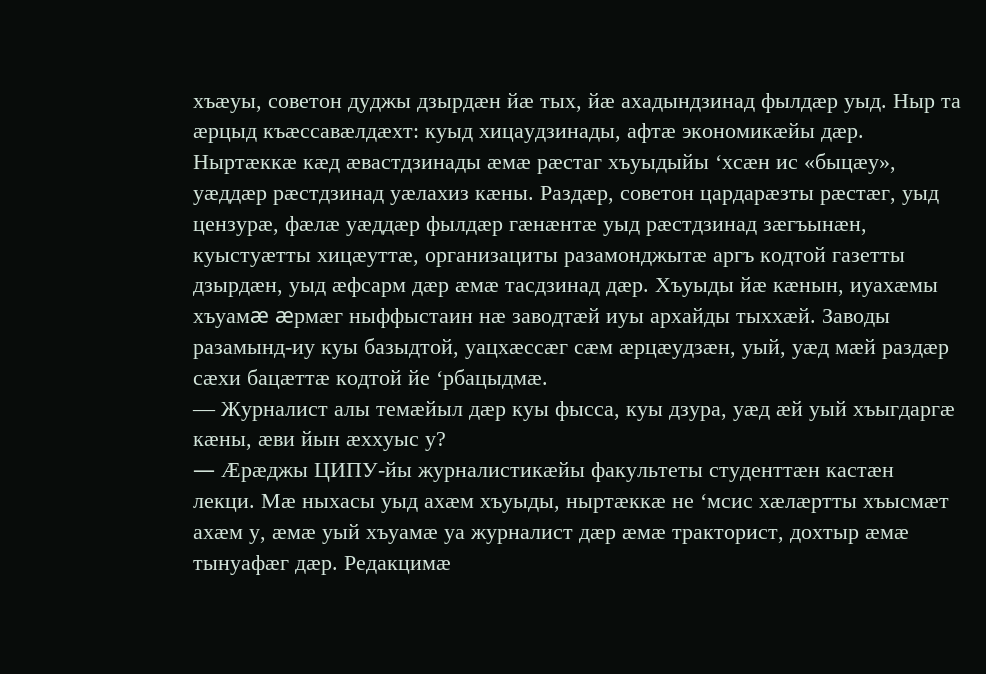хъæуы, советон дуджы дзырдæн йæ тых, йæ ахадындзинад фылдæр уыд. Ныр та æрцыд къæссавæлдæхт: куыд хицаудзинады, афтæ экономикæйы дæр. Ныртæккæ кæд æвастдзинады æмæ рæстаг хъуыдыйы ‘хсæн ис «быцæу», уæддæр рæстдзинад уæлахиз кæны. Раздæр, советон цардарæзты рæстæг, уыд цензурæ, фæлæ уæддæр фылдæр гæнæнтæ уыд рæстдзинад зæгъынæн, куыстуæтты хицæуттæ, организациты разамонджытæ аргъ кодтой газетты дзырдæн, уыд æфсарм дæр æмæ тасдзинад дæр. Хъуыды йæ кæнын, иуахæмы хъуамæ æрмæг ныффыстаин нæ заводтæй иуы архайды тыххæй. Заводы разамынд-иу куы базыдтой, уацхæссæг сæм æрцæудзæн, уый, уæд мæй раздæр сæхи бацæттæ кодтой йе ‘рбацыдмæ.
— Журналист алы темæйыл дæр куы фысса, куы дзура, уæд æй уый хъыгдаргæ кæны, æви йын æххуыс у?
— Æрæджы ЦИПУ-йы журналистикæйы факультеты студенттæн кастæн лекци. Мæ ныхасы уыд ахæм хъуыды, ныртæккæ не ‘мсис хæлæртты хъысмæт ахæм у, æмæ уый хъуамæ уа журналист дæр æмæ тракторист, дохтыр æмæ тынуафæг дæр. Редакцимæ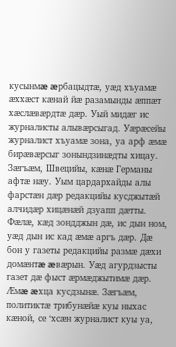кусынмæ æрбацыдтæ, уæд хъуамæ æххæст кæнай йæ разамынды æппæт хæслæвæрдтæ дæр. Уый мидæг ис журналисты алывæрсыгад. Уæрæсейы журналист хъуамæ зона, уа арф æмæ бирæвæрсыг зонындзинæдты хицау. Зæгъæм, Швецийы, кæнæ Германы афтæ нæу. Уым цардархайды алы фарстæн дæр редакцийы кусджытæй алчидæр хицæнæй дзуапп дæтты. Фæлæ, кæд зондджын дæ, ис дын ном, уæд дын ис кад æмæ аргъ дæр. Дæ бон у газеты редакцийы размæ дæхи домæнтæ æвæрын. Уæд агурдзысты газет дæ фыст æрмæджытимæ дæр. Æмæ æхца кусдзынæ. Зæгъæм, политиктæ трибунæйæ куы ныхас кæной, се ‘хсæн журналист куы уа,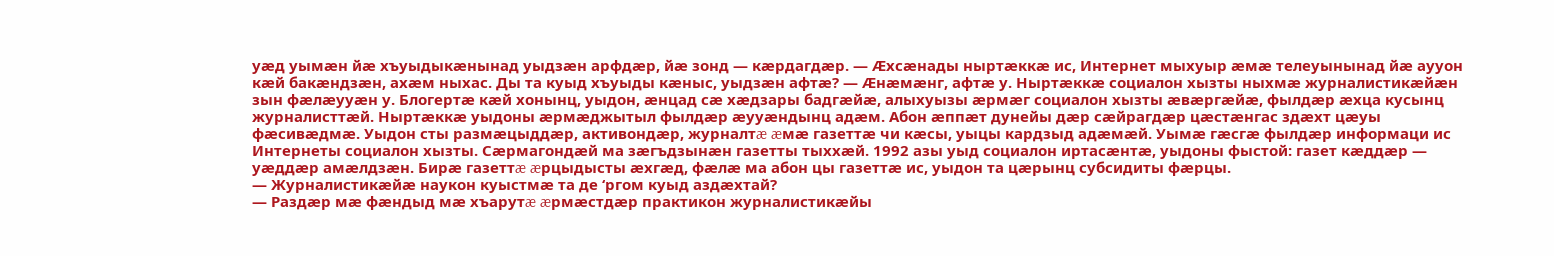уæд уымæн йæ хъуыдыкæнынад уыдзæн арфдæр, йæ зонд — кæрдагдæр. — Æхсæнады ныртæккæ ис, Интернет мыхуыр æмæ телеуынынад йæ аууон кæй бакæндзæн, ахæм ныхас. Ды та куыд хъуыды кæныс, уыдзæн афтæ? — Æнæмæнг, афтæ у. Ныртæккæ социалон хызты ныхмæ журналистикæйæн зын фæлæууæн у. Блогертæ кæй хонынц, уыдон, æнцад сæ хæдзары бадгæйæ, алыхуызы æрмæг социалон хызты æвæргæйæ, фылдæр æхца кусынц журналисттæй. Ныртæккæ уыдоны æрмæджытыл фылдæр æууæндынц адæм. Абон æппæт дунейы дæр сæйрагдæр цæстæнгас здæхт цæуы фæсивæдмæ. Уыдон сты размæцыддæр, активондæр, журналтæ æмæ газеттæ чи кæсы, уыцы кардзыд адæмæй. Уымæ гæсгæ фылдæр информаци ис Интернеты социалон хызты. Сæрмагондæй ма зæгъдзынæн газетты тыххæй. 1992 азы уыд социалон иртасæнтæ, уыдоны фыстой: газет кæддæр — уæддæр амæлдзæн. Бирæ газеттæ æрцыдысты æхгæд, фæлæ ма абон цы газеттæ ис, уыдон та цæрынц субсидиты фæрцы.
— Журналистикæйæ наукон куыстмæ та де ‘ргом куыд аздæхтай?
— Раздæр мæ фæндыд мæ хъарутæ æрмæстдæр практикон журналистикæйы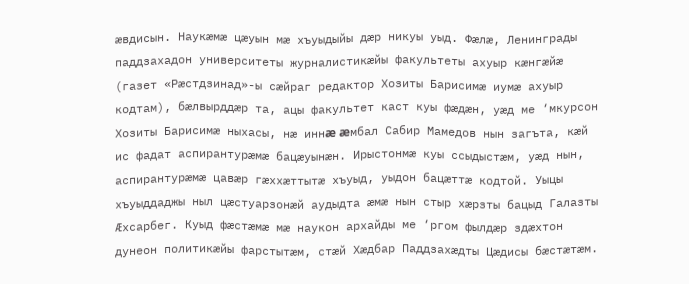æвдисын. Наукæмæ цæуын мæ хъуыдыйы дæр никуы уыд. Фæлæ, Ленинграды паддзахадон университеты журналистикæйы факультеты ахуыр кæнгæйæ (газет «Рæстдзинад»-ы сæйраг редактор Хозиты Барисимæ иумæ ахуыр кодтам), бæлвырддæр та, ацы факультет каст куы фæдæн, уæд ме ‘мкурсон Хозиты Барисимæ ныхасы, нæ иннæ æмбал Сабир Мамедов нын загъта, кæй ис фадат аспирантурæмæ бацæуынæн. Ирыстонмæ куы ссыдыстæм, уæд нын, аспирантурæмæ цавæр гæххæттытæ хъуыд, уыдон бацæттæ кодтой. Уыцы хъуыддаджы ныл цæстуарзонæй аудыдта æмæ нын стыр хæрзты бацыд Галазты Æхсарбег. Куыд фæстæмæ мæ наукон архайды ме ‘ргом фылдæр здæхтон дунеон политикæйы фарстытæм, стæй Хæдбар Паддзахæдты Цæдисы бæстæтæм.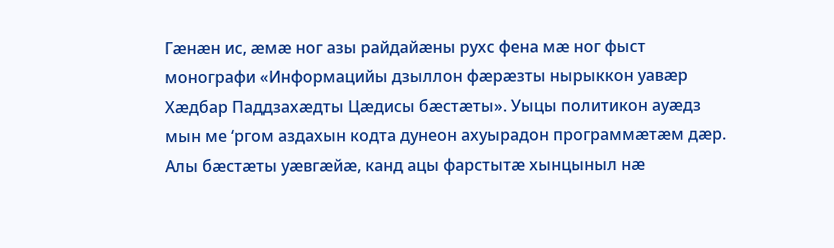Гæнæн ис, æмæ ног азы райдайæны рухс фена мæ ног фыст монографи «Информацийы дзыллон фæрæзты нырыккон уавæр Хæдбар Паддзахæдты Цæдисы бæстæты». Уыцы политикон ауæдз мын ме ‘ргом аздахын кодта дунеон ахуырадон программæтæм дæр. Алы бæстæты уæвгæйæ, канд ацы фарстытæ хынцыныл нæ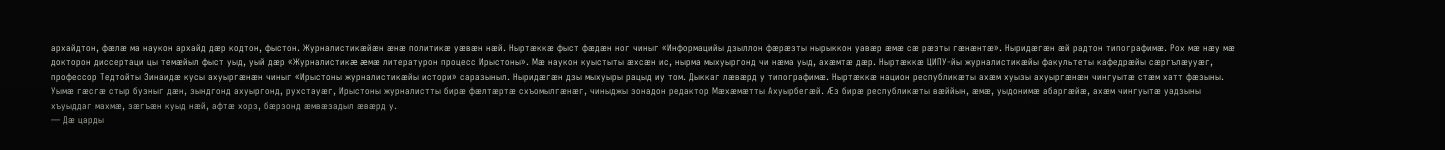архайдтон, фæлæ ма наукон архайд дæр кодтон, фыстон. Журналистикæйæн æнæ политикæ уæвæн нæй. Ныртæккæ фыст фæдæн ног чиныг «Информацийы дзыллон фæрæзты нырыккон уавæр æмæ сæ рæзты гæнæнтæ». Ныридæгæн æй радтон типографимæ. Рох мæ нæу мæ докторон диссертаци цы темæйыл фыст уыд, уый дæр «Журналистикæ æмæ литературон процесс Ирыстоны». Мæ наукон куыстыты æхсæн ис, нырма мыхуыргонд чи нæма уыд, ахæмтæ дæр. Ныртæккæ ЦИПУ-йы журналистикæйы факультеты кафедрæйы сæргълæууæг, профессор Тедтойты Зинаидæ кусы ахуыргæнæн чиныг «Ирыстоны журналистикæйы истори» саразыныл. Ныридæгæн дзы мыхуыры рацыд иу том. Дыккаг лæвæрд у типографимæ. Ныртæккæ национ республикæты ахæм хуызы ахуыргæнæн чингуытæ стæм хатт фæзыны. Уымæ гæсгæ стыр бузныг дæн, зындгонд ахуыргонд, рухстауæг, Ирыстоны журналистты бирæ фæлтæртæ схъомылгæнæг, чиныджы зонадон редактор Мæхæмæтты Ахуырбегæй. Æз бирæ республикæты вæййын, æмæ, уыдонимæ абаргæйæ, ахæм чингуытæ уадзыны хъуыддаг махмæ, зæгъæн куыд нæй, афтæ хорз, бæрзонд æмвæзадыл æвæрд у.
— Дæ царды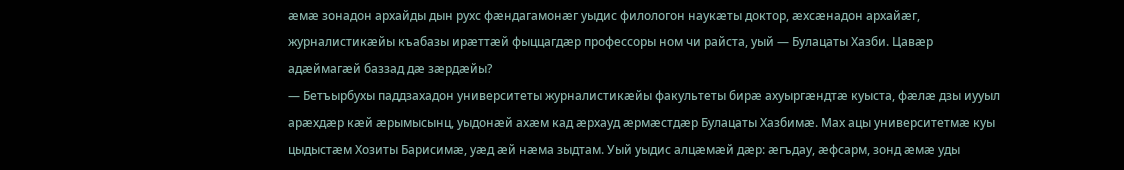æмæ зонадон архайды дын рухс фæндагамонæг уыдис филологон наукæты доктор, æхсæнадон архайæг, журналистикæйы къабазы ирæттæй фыццагдæр профессоры ном чи райста, уый — Булацаты Хазби. Цавæр адæймагæй баззад дæ зæрдæйы?
— Бетъырбухы паддзахадон университеты журналистикæйы факультеты бирæ ахуыргæндтæ куыста, фæлæ дзы иууыл арæхдæр кæй æрымысынц, уыдонæй ахæм кад æрхауд æрмæстдæр Булацаты Хазбимæ. Мах ацы университетмæ куы цыдыстæм Хозиты Барисимæ, уæд æй нæма зыдтам. Уый уыдис алцæмæй дæр: æгъдау, æфсарм, зонд æмæ уды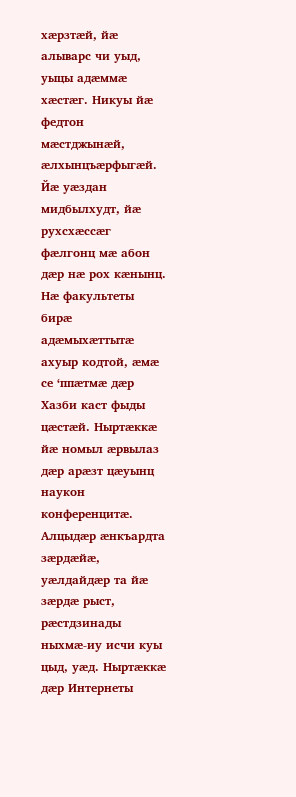хæрзтæй, йæ алыварс чи уыд, уыцы адæммæ хæстæг. Никуы йæ федтон мæстджынæй, æлхынцъæрфыгæй. Йæ уæздан мидбылхудт, йæ рухсхæссæг фæлгонц мæ абон дæр нæ рох кæнынц. Нæ факультеты бирæ адæмыхæттытæ ахуыр кодтой, æмæ се ‘ппæтмæ дæр Хазби каст фыды цæстæй. Ныртæккæ йæ номыл æрвылаз дæр арæзт цæуынц наукон конференцитæ. Алцыдæр æнкъардта зæрдæйæ, уæлдайдæр та йæ зæрдæ рыст, рæстдзинады ныхмæ-иу исчи куы цыд, уæд. Ныртæккæ дæр Интернеты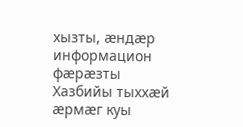хызты, æндæр информацион фæрæзты Хазбийы тыххæй æрмæг куы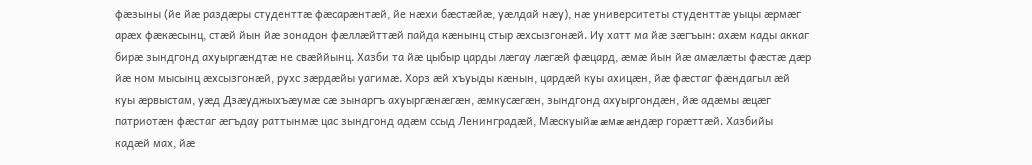фæзыны (йе йæ раздæры студенттæ фæсарæнтæй, йе нæхи бæстæйæ, уæлдай нæу), нæ университеты студенттæ уыцы æрмæг арæх фæкæсынц, стæй йын йæ зонадон фæллæйттæй пайда кæнынц стыр æхсызгонæй. Иу хатт ма йæ зæгъын: ахæм кады аккаг бирæ зындгонд ахуыргæндтæ не свæййынц. Хазби та йæ цыбыр царды лæгау лæгæй фæцард, æмæ йын йæ амæлæты фæстæ дæр йæ ном мысынц æхсызгонæй, рухс зæрдæйы уагимæ. Хорз æй хъуыды кæнын, цардæй куы ахицæн, йæ фæстаг фæндагыл æй куы æрвыстам, уæд Дзæуджыхъæумæ сæ зынаргъ ахуыргæнæгæн, æмкусæгæн, зындгонд ахуыргондæн, йæ адæмы æцæг патриотæн фæстаг æгъдау раттынмæ цас зындгонд адæм ссыд Ленинградæй, Мæскуыйæ æмæ æндæр горæттæй. Хазбийы кадæй мах, йæ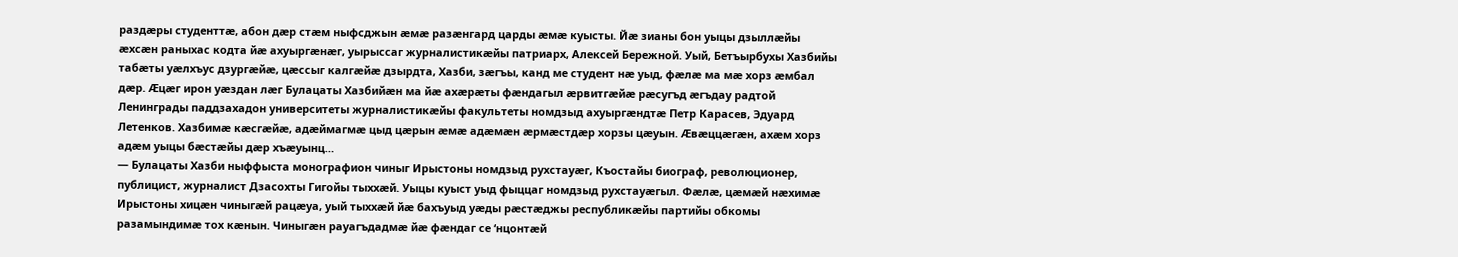раздæры студенттæ, абон дæр стæм ныфсджын æмæ разæнгард царды æмæ куысты. Йæ зианы бон уыцы дзыллæйы æхсæн раныхас кодта йæ ахуыргæнæг, уырыссаг журналистикæйы патриарх, Алексей Бережной. Уый, Бетъырбухы Хазбийы табæты уæлхъус дзургæйæ, цæссыг калгæйæ дзырдта, Хазби, зæгъы, канд ме студент нæ уыд, фæлæ ма мæ хорз æмбал дæр. Æцæг ирон уæздан лæг Булацаты Хазбийæн ма йæ ахæрæты фæндагыл æрвитгæйæ рæсугъд æгъдау радтой Ленинграды паддзахадон университеты журналистикæйы факультеты номдзыд ахуыргæндтæ Петр Карасев, Эдуард Летенков. Хазбимæ кæсгæйæ, адæймагмæ цыд цæрын æмæ адæмæн æрмæстдæр хорзы цæуын. Æвæццæгæн, ахæм хорз адæм уыцы бæстæйы дæр хъæуынц…
— Булацаты Хазби ныффыста монографион чиныг Ирыстоны номдзыд рухстауæг, Къостайы биограф, революционер, публицист, журналист Дзасохты Гигойы тыххæй. Уыцы куыст уыд фыццаг номдзыд рухстауæгыл. Фæлæ, цæмæй нæхимæ Ирыстоны хицæн чиныгæй рацæуа, уый тыххæй йæ бахъуыд уæды рæстæджы республикæйы партийы обкомы разамындимæ тох кæнын. Чиныгæн рауагъдадмæ йæ фæндаг се ‘нцонтæй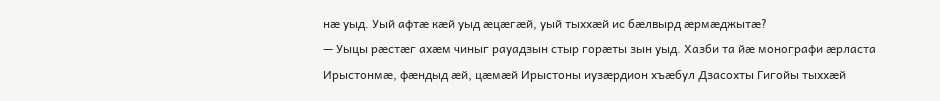нæ уыд. Уый афтæ кæй уыд æцæгæй, уый тыххæй ис бæлвырд æрмæджытæ?
— Уыцы рæстæг ахæм чиныг рауадзын стыр горæты зын уыд. Хазби та йæ монографи æрласта Ирыстонмæ, фæндыд æй, цæмæй Ирыстоны иузæрдион хъæбул Дзасохты Гигойы тыххæй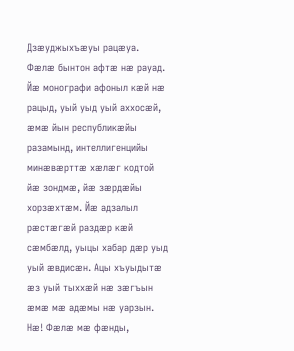Дзæуджыхъæуы рацæуа. Фæлæ бынтон афтæ нæ рауад. Йæ монографи афоныл кæй нæ рацыд, уый уыд уый аххосæй, æмæ йын республикæйы разамынд, интеллигенцийы минæвæрттæ хæлæг кодтой йæ зондмæ, йæ зæрдæйы хорзæхтæм. Йæ адзалыл рæстæгæй раздæр кæй сæмбæлд, уыцы хабар дæр уыд уый æвдисæн. Ацы хъуыдытæ æз уый тыххæй нæ зæгъын æмæ мæ адæмы нæ уарзын. Нæ! Фæлæ мæ фæнды,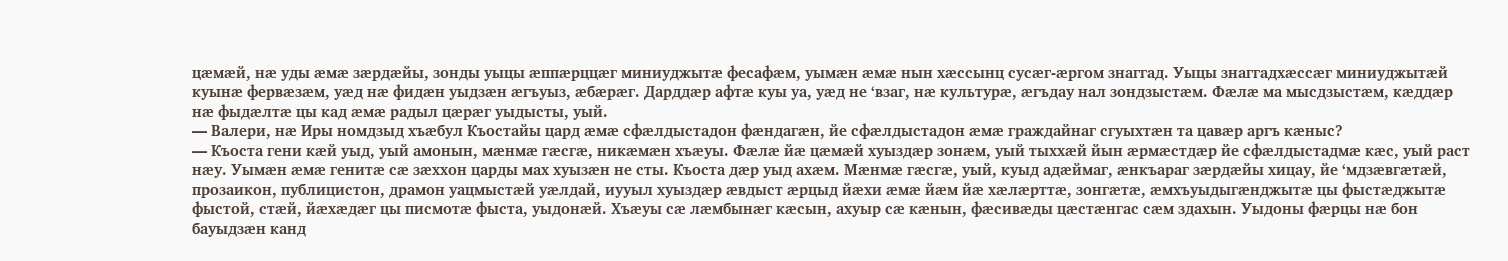цæмæй, нæ уды æмæ зæрдæйы, зонды уыцы æппæрццæг миниуджытæ фесафæм, уымæн æмæ нын хæссынц сусæг-æргом знаггад. Уыцы знаггадхæссæг миниуджытæй куынæ фервæзæм, уæд нæ фидæн уыдзæн æгъуыз, æбæрæг. Дарддæр афтæ куы уа, уæд не ‘взаг, нæ культурæ, æгъдау нал зондзыстæм. Фæлæ ма мысдзыстæм, кæддæр нæ фыдæлтæ цы кад æмæ радыл цæрæг уыдысты, уый.
— Валери, нæ Иры номдзыд хъæбул Къостайы цард æмæ сфæлдыстадон фæндагæн, йе сфæлдыстадон æмæ граждайнаг сгуыхтæн та цавæр аргъ кæныс?
— Къоста гени кæй уыд, уый амонын, мæнмæ гæсгæ, никæмæн хъæуы. Фæлæ йæ цæмæй хуыздæр зонæм, уый тыххæй йын æрмæстдæр йе сфæлдыстадмæ кæс, уый раст нæу. Уымæн æмæ генитæ сæ зæххон царды мах хуызæн не сты. Къоста дæр уыд ахæм. Мæнмæ гæсгæ, уый, куыд адæймаг, æнкъараг зæрдæйы хицау, йе ‘мдзæвгæтæй, прозаикон, публицистон, драмон уацмыстæй уæлдай, иууыл хуыздæр æвдыст æрцыд йæхи æмæ йæм йæ хæлæрттæ, зонгæтæ, æмхъуыдыгæнджытæ цы фыстæджытæ фыстой, стæй, йæхæдæг цы писмотæ фыста, уыдонæй. Хъæуы сæ лæмбынæг кæсын, ахуыр сæ кæнын, фæсивæды цæстæнгас сæм здахын. Уыдоны фæрцы нæ бон бауыдзæн канд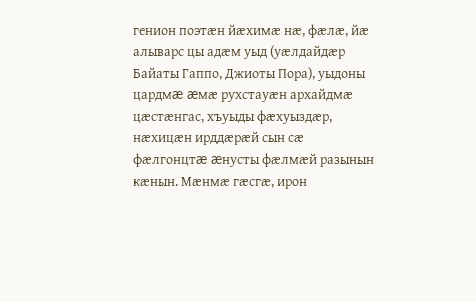генион поэтæн йæхимæ нæ, фæлæ, йæ алыварс цы адæм уыд (уæлдайдæр Байаты Гаппо, Джиоты Пора), уыдоны цардмæ æмæ рухстауæн архайдмæ цæстæнгас, хъуыды фæхуыздæр, нæхицæн ирддæрæй сын сæ фæлгонцтæ æнусты фæлмæй разынын кæнын. Мæнмæ гæсгæ, ирон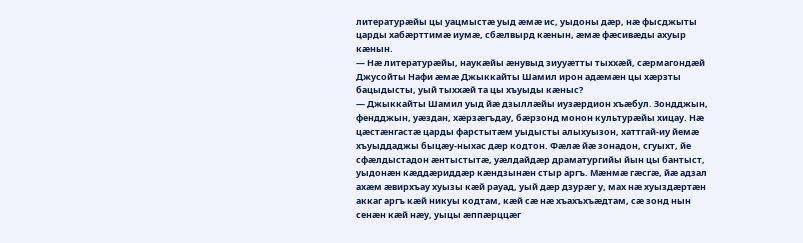литературæйы цы уацмыстæ уыд æмæ ис, уыдоны дæр, нæ фысджыты царды хабæрттимæ иумæ, сбæлвырд кæнын, æмæ фæсивæды ахуыр кæнын.
— Нæ литературæйы, наукæйы æнувыд зиууæтты тыххæй, сæрмагондæй Джусойты Нафи æмæ Джыккайты Шамил ирон адæмæн цы хæрзты бацыдысты, уый тыххæй та цы хъуыды кæныс?
— Джыккайты Шамил уыд йæ дзыллæйы иузæрдион хъæбул. Зондджын, фендджын, уæздан, хæрзæгъдау, бæрзонд монон культурæйы хицау. Нæ цæстæнгастæ царды фарстытæм уыдысты алыхуызон, хаттгай-иу йемæ хъуыддаджы быцæу-ныхас дæр кодтон. Фæлæ йæ зонадон, сгуыхт, йе сфæлдыстадон æнтыстытæ, уæлдайдæр драматургийы йын цы бантыст, уыдонæн кæддæриддæр кæндзынæн стыр аргъ. Мæнмæ гæсгæ, йæ адзал ахæм æвирхъау хуызы кæй рауад, уый дæр дзурæг у, мах нæ хуыздæртæн аккаг аргъ кæй никуы кодтам, кæй сæ нæ хъахъхъæдтам, сæ зонд нын сенæн кæй нæу, уыцы æппæрццæг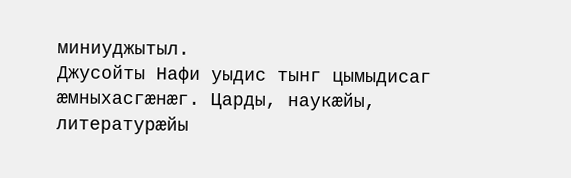миниуджытыл.
Джусойты Нафи уыдис тынг цымыдисаг æмныхасгæнæг. Царды, наукæйы, литературæйы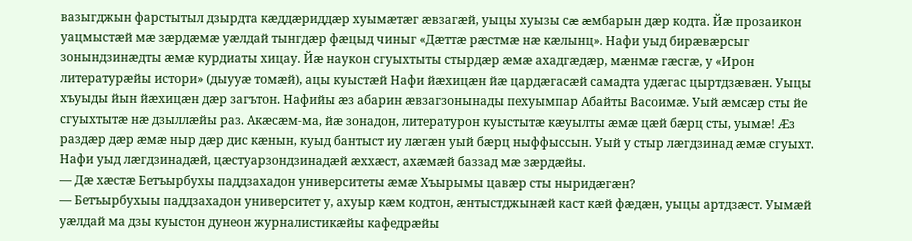вазыгджын фарстытыл дзырдта кæддæриддæр хуымæтæг æвзагæй, уыцы хуызы сæ æмбарын дæр кодта. Йæ прозаикон уацмыстæй мæ зæрдæмæ уæлдай тынгдæр фæцыд чиныг «Дæттæ рæстмæ нæ кæлынц». Нафи уыд бирæвæрсыг зонындзинæдты æмæ курдиаты хицау. Йæ наукон сгуыхтыты стырдæр æмæ ахадгæдæр, мæнмæ гæсгæ, у «Ирон литературæйы истори» (дыууæ томæй), ацы куыстæй Нафи йæхицæн йæ цардæгасæй самадта удæгас цыртдзæвæн. Уыцы хъуыды йын йæхицæн дæр загътон. Нафийы æз абарин æвзагзонынады пехуымпар Абайты Васоимæ. Уый æмсæр сты йе сгуыхтытæ нæ дзыллæйы раз. Акæсæм-ма, йæ зонадон, литературон куыстытæ кæуылты æмæ цæй бæрц сты, уымæ! Æз раздæр дæр æмæ ныр дæр дис кæнын, куыд бантыст иу лæгæн уый бæрц ныффыссын. Уый у стыр лæгдзинад æмæ сгуыхт. Нафи уыд лæгдзинадæй, цæстуарзондзинадæй æххæст, ахæмæй баззад мæ зæрдæйы.
— Дæ хæстæ Бетъырбухы паддзахадон университеты æмæ Хъырымы цавæр сты ныридæгæн?
— Бетъырбухыы паддзахадон университет у, ахуыр кæм кодтон, æнтыстджынæй каст кæй фæдæн, уыцы артдзæст. Уымæй уæлдай ма дзы куыстон дунеон журналистикæйы кафедрæйы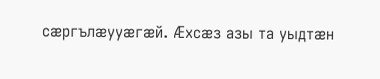сæргълæууæгæй. Æхсæз азы та уыдтæн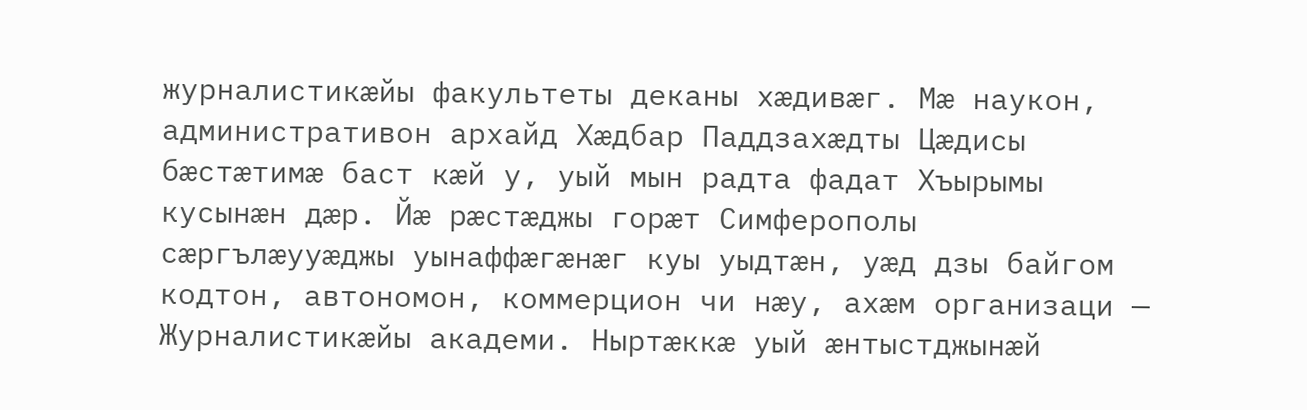журналистикæйы факультеты деканы хæдивæг. Мæ наукон, административон архайд Хæдбар Паддзахæдты Цæдисы бæстæтимæ баст кæй у, уый мын радта фадат Хъырымы кусынæн дæр. Йæ рæстæджы горæт Симферополы сæргълæууæджы уынаффæгæнæг куы уыдтæн, уæд дзы байгом кодтон, автономон, коммерцион чи нæу, ахæм организаци — Журналистикæйы академи. Ныртæккæ уый æнтыстджынæй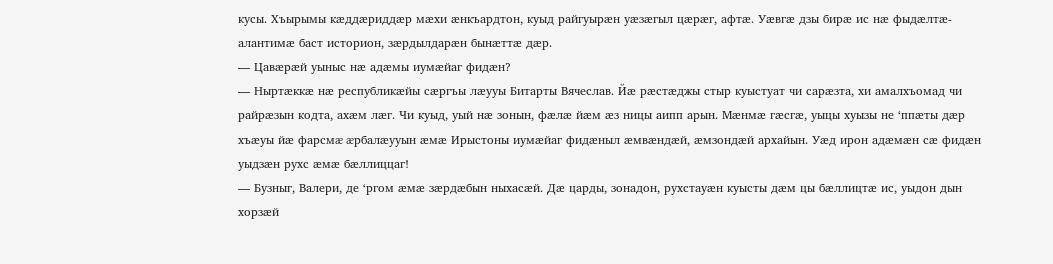кусы. Хъырымы кæддæриддæр мæхи æнкъардтон, куыд райгуырæн уæзæгыл цæрæг, афтæ. Уæвгæ дзы бирæ ис нæ фыдæлтæ-алантимæ баст историон, зæрдылдарæн бынæттæ дæр.
— Цавæрæй уыныс нæ адæмы иумæйаг фидæн?
— Ныртæккæ нæ республикæйы сæргъы лæууы Битарты Вячеслав. Йæ рæстæджы стыр куыстуат чи сарæзта, хи амалхъомад чи райрæзын кодта, ахæм лæг. Чи куыд, уый нæ зонын, фæлæ йæм æз ницы аипп арын. Мæнмæ гæсгæ, уыцы хуызы не ‘ппæты дæр хъæуы йæ фарсмæ æрбалæууын æмæ Ирыстоны иумæйаг фидæныл æмвæндæй, æмзондæй архайын. Уæд ирон адæмæн сæ фидæн уыдзæн рухс æмæ бæллиццаг!
— Бузныг, Валери, де ‘ргом æмæ зæрдæбын ныхасæй. Дæ царды, зонадон, рухстауæн куысты дæм цы бæллицтæ ис, уыдон дын хорзæй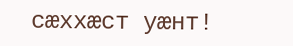сæххæст уæнт!